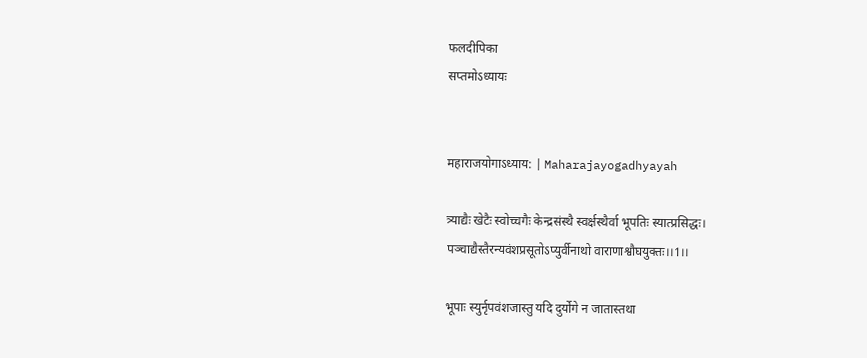फलदीपिका
सप्तमोऽध्यायः


महाराजयोगाऽध्याय: | Maharajayogadhyayah

त्र्याद्यैः खेटैः स्वोच्चगैः केन्द्रसंस्थै स्वर्क्षस्थैर्वा भूपतिः स्यात्प्रसिद्धः।
पञ्चाद्यैस्तैरन्यवंशप्रसूतोऽप्युर्वीनाथो वाराणाश्वौघयुक्तः।।1।।

भूपाः स्युर्नृपवंशजास्तु यदि दुर्योगे न जातास्तथा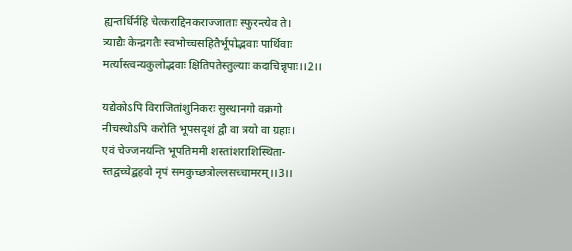ह्यन्तर्धिर्नहि चेत्कराद्दिनकराज्जाताः स्फुरन्त्येव ते।
त्र्याद्यैः केन्द्रगतैः स्वभोच्चसहितैर्भूपोद्भवाः पार्थिवाः
मर्त्यास्त्वन्यकुलोद्भवाः क्षितिपतेस्तुल्याः कदाचिन्नृपाः।।2।।

यद्येकोऽपि विराजितांशुनिकरः सुस्थानगो वक्रगो
नीचस्थोऽपि करोति भूपसदृशं द्वौ वा त्रयो वा ग्रहाः।
एवं चेज्जनयन्ति भूपतिममी शस्तांशराशिस्थिता-
स्तद्वच्चेद्बहवो नृपं समकुच्छत्रोल्लसच्चामरम्।।3।।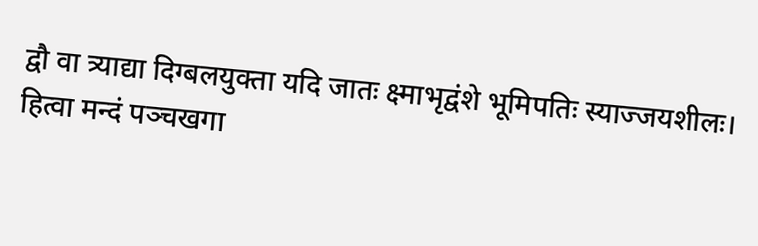द्वौ वा त्र्याद्या दिग्बलयुक्ता यदि जातः क्ष्माभृद्वंशे भूमिपतिः स्याज्जयशीलः।
हित्वा मन्दं पञ्चखगा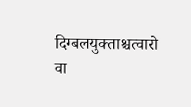दिग्बलयुक्ताश्चत्वारो वा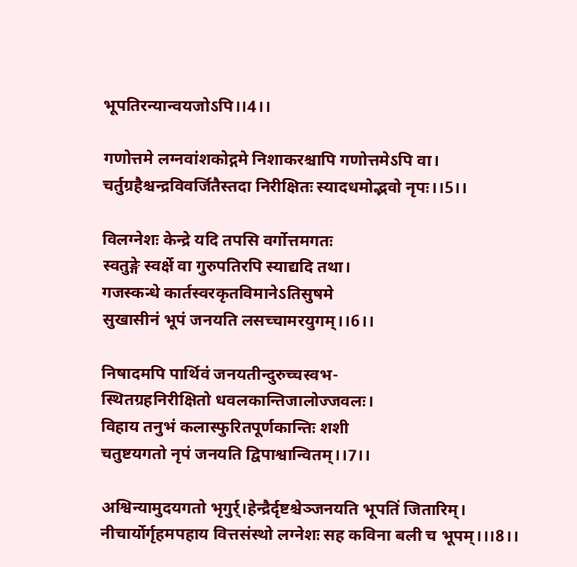भूपतिरन्यान्वयजोऽपि।।4।।

गणोत्तमे लग्नवांशकोद्गमे निशाकरश्चापि गणोत्तमेऽपि वा।
चर्तुग्रहैश्चन्द्रविवर्जितैस्तदा निरीक्षितः स्यादधमोद्भवो नृपः।।5।।

विलग्नेशः केन्द्रे यदि तपसि वर्गोत्तमगतः
स्वतुङ्गे स्वर्क्षे वा गुरुपतिरपि स्याद्यदि तथा।
गजस्कन्धे कार्तस्वरकृतविमानेऽतिसुषमे
सुखासीनं भूपं जनयति लसच्चामरयुगम्।।6।।

निषादमपि पार्थिवं जनयतीन्दुरुच्चस्वभ-
स्थितग्रहनिरीक्षितो धवलकान्तिजालोज्जवलः।
विहाय तनुभं कलास्फुरितपूर्णकान्तिः शशी
चतुष्टयगतो नृपं जनयति द्विपाश्वान्वितम्।।7।।

अश्विन्यामुदयगतो भृगुर्र्।हेन्द्रैर्दृष्टश्चेञ्जनयति भूपतिं जितारिम्।
नीचार्योर्गृहमपहाय वित्तसंस्थो लग्नेशः सह कविना बली च भूपम्।।।8।।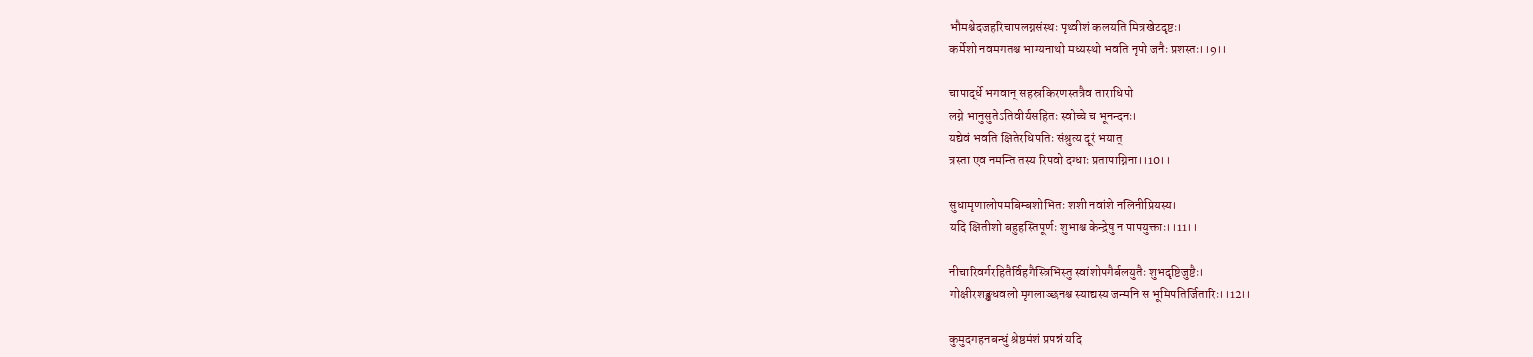भौमश्चेदजहरिचापलग्नसंस्थः पृथ्वीशं कलयति मित्रखेटदृष्टः।
कर्मेशो नवमगतश्च भाग्यनाथो मध्यस्थो भवति नृपो जनैः प्रशस्तः।।9।।

चापार्द्धे भगवान् सहस्रकिरणस्तत्रैव ताराधिपो
लग्ने भानुसुतेऽतिवीर्यसहितः स्वोच्चे च भूनन्दनः।
यद्येवं भवति क्षितेरधिपतिः संश्रुत्य दूरं भयात्
त्रस्ता एव नमन्ति तस्य रिपवो दग्धाः प्रतापाग्निना।।10।।

सुधामृणालोपमबिम्बशोभितः शशी नवांशे नलिनीप्रियस्य।
यदि क्षितीशो बहुहस्तिपूर्णः शुभाश्च केन्द्रेषु न पापयुक्ताः।।11।।

नीचारिवर्गरहितैर्विहगैस्त्रिभिस्तु स्वांशोपगैर्बलयुतैः शुभदृष्टिजुष्टैः।
गोक्षीरशङ्खधवलो मृगलाञ्छनश्च स्याद्यस्य जन्मनि स भूमिपतिर्जितारिः।।12।।

कुमुदगहनबन्धुं श्रेष्ठमंशं प्रपन्नं यदि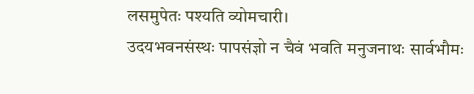लसमुपेतः पश्यति व्योमचारी।
उदयभवनसंस्थः पापसंज्ञो न चैवं भवति मनुजनाथः सार्वभौमः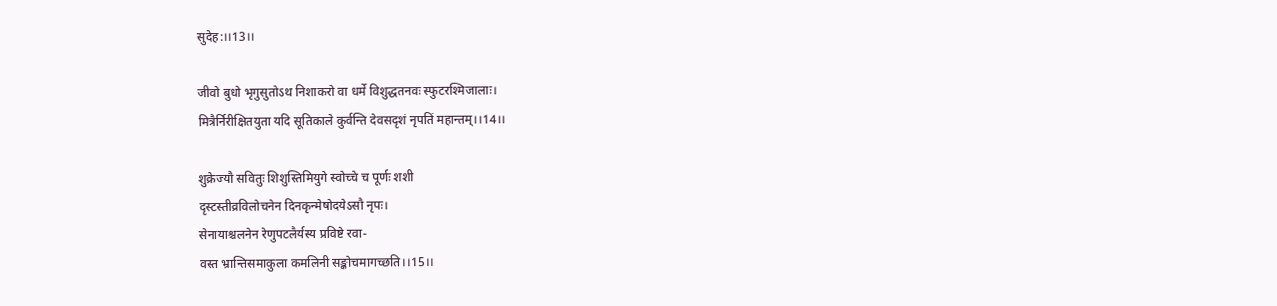सुदेह:।।13।।

जीवो बुधो भृगुसुतोऽथ निशाकरो वा धर्मे विशुद्धतनवः स्फुटरश्मिजालाः।
मित्रैर्निरीक्षितयुता यदि सूतिकाले कुर्वन्ति देवसदृशं नृपतिं महान्तम्।।14।।

शुक्रेज्यौ सवितुः शिशुस्तिमियुगे स्वोच्चे च पूर्णः शशी
दृस्टस्तीव्रविलोचनेन दिनकृन्मेषोदयेऽसौ नृपः।
सेनायाश्चलनेन रेणुपटलैर्यस्य प्रविष्टे रवा-
वस्त भ्रान्तिसमाकुला कमलिनी सङ्कोचमागच्छति।।15।।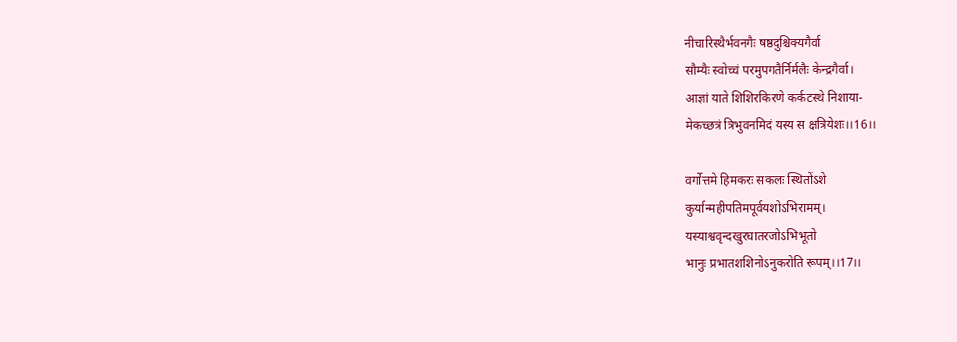नीचारिस्थैर्भवनगैः षष्ठदुश्चिक्यगैर्वा
सौम्यैः स्वोच्चं परमुपगतैर्निर्मलैः केन्द्रगैर्वा।
आज्ञां याते शिशिरकिरणे कर्कटस्थे निशाया-
मेकच्छत्रं त्रिभुवनमिदं यस्य स क्षत्रियेशः।।16।।

वर्गोत्तमे हिमकरः सकलः स्थितोंऽशे
कुर्यान्महीपतिमपूर्वयशोऽभिरामम्।
यस्याश्ववृन्दखुरघातरजोऽभिभूतो
भानुः प्रभातशशिनोऽनुकरोति रूपम्।।17।।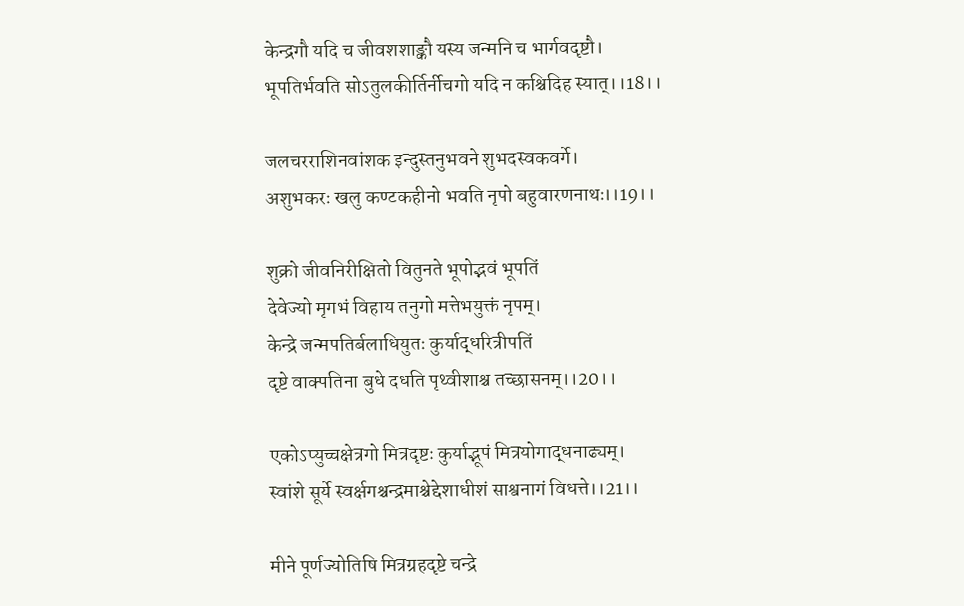केन्द्रगौ यदि च जीवशशाङ्कौ यस्य जन्मनि च भार्गवदृष्टौ।
भूपतिर्भवति सोऽतुलकीर्तिर्नीचगो यदि न कश्चिदिह स्यात्।।18।।

जलचरराशिनवांशक इन्दुस्तनुभवने शुभदस्वकवर्गे।
अशुभकरः खलु कण्टकहीनो भवति नृपो बहुवारणनाथः।।19।।

शुक्रो जीवनिरीक्षितो वितुनते भूपोद्भवं भूपतिं
देवेज्यो मृगभं विहाय तनुगो मत्तेभयुक्तं नृपम्।
केन्द्रे जन्मपतिर्बलाधियुतः कुर्याद्धरित्रीपतिं
दृष्टे वाक्पतिना बुधे दधति पृथ्वीशाश्च तच्छासनम्।।20।।

एकोऽप्युच्चक्षेत्रगो मित्रदृष्टः कुर्याद्भूपं मित्रयोगाद्धनाढ्यम्।
स्वांशे सूर्ये स्वर्क्षगश्चन्द्रमाश्चेद्देशाधीशं साश्वनागं विधत्ते।।21।।

मीने पूर्णज्योतिषि मित्रग्रहदृष्टे चन्द्रे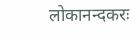लोकानन्दकरः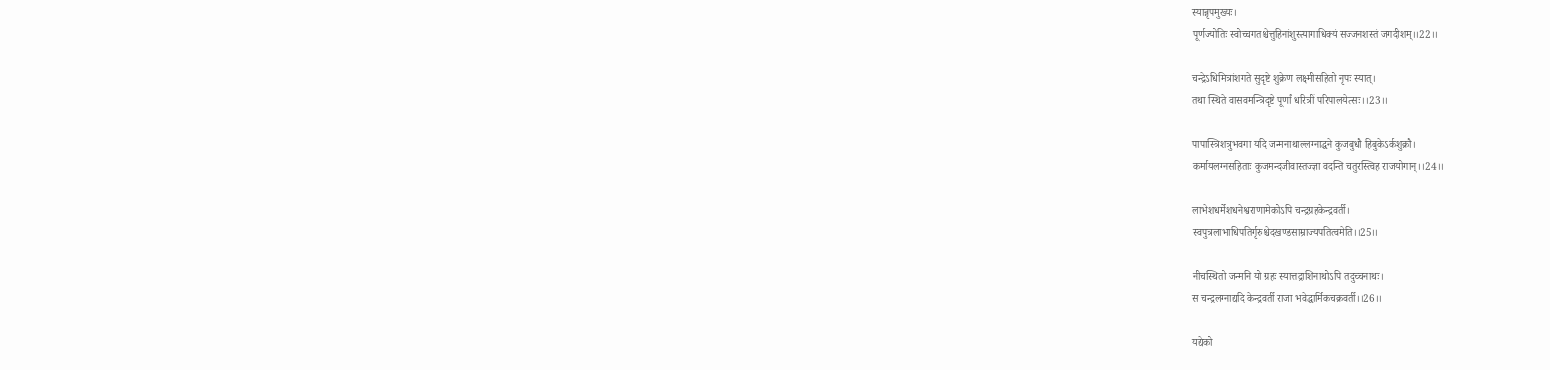स्यान्नृपमुख्यः।
पूर्णज्योतिः स्वोच्चगतश्चेत्तुहिनांशुस्त्यागाधिक्यं सज्जनशस्तं जगदीशम्।।22।।

चन्द्रेऽधिमित्रांशगते सुदृष्टे शुक्रेण लक्ष्मीसहितो नृपः स्यात्।
तथा स्थिते वासवमन्त्रिदृष्टे पूर्णां धरित्रीं परिपालयेत्सः।।23।।

पापास्त्रिशत्रुभवगा यदि जन्मनाथाल्लग्नाद्धने कुजबुधौ हिबुकेऽर्कशुक्रौ।
कर्मायलग्नसहिताः कुजमन्दजीवास्तज्ज्ञा वदन्ति चतुरस्त्विह राजयोगान्।।24।।

लाभेशधर्मेशधनेश्वराणामेकोऽपि चन्द्रग्रहकेन्द्रवर्ती।
स्वपुत्रलाभाधिपतिर्गृरुश्चेदखण्डसाम्राज्यपतित्वमेति।।25।।

नीचस्थितो जन्मनि यो ग्रहः स्यात्तद्राशिनाथोऽपि तदुच्चनाथः।
स चन्द्रलग्नाद्यदि केन्द्रवर्ती राजा भवेद्धार्मिकचक्रवर्ती।।26।।

यद्येको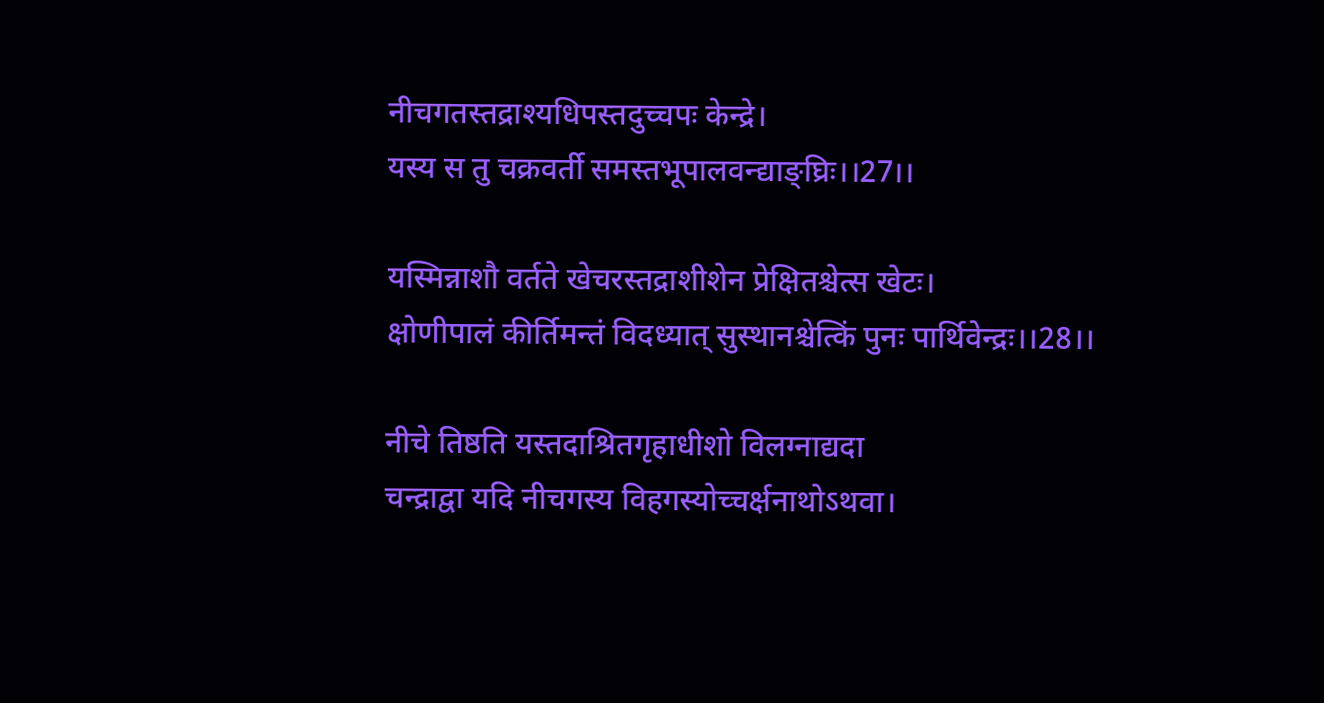नीचगतस्तद्राश्यधिपस्तदुच्चपः केन्द्रे।
यस्य स तु चक्रवर्ती समस्तभूपालवन्द्याङ्घ्रिः।।27।।

यस्मिन्नाशौ वर्तते खेचरस्तद्राशीशेन प्रेक्षितश्चेत्स खेटः।
क्षोणीपालं कीर्तिमन्तं विदध्यात् सुस्थानश्चेत्किं पुनः पार्थिवेन्द्रः।।28।।

नीचे तिष्ठति यस्तदाश्रितगृहाधीशो विलग्नाद्यदा
चन्द्राद्वा यदि नीचगस्य विहगस्योच्चर्क्षनाथोऽथवा।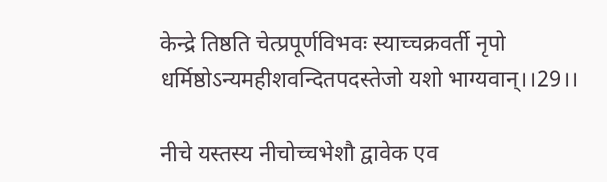केन्द्रे तिष्ठति चेत्प्रपूर्णविभवः स्याच्चक्रवर्ती नृपो
धर्मिष्ठोऽन्यमहीशवन्दितपदस्तेजो यशो भाग्यवान्।।29।।

नीचे यस्तस्य नीचोच्चभेशौ द्वावेक एव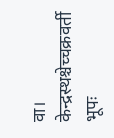वा।
केन्द्रस्थश्चेच्चक्रवर्ती भूपः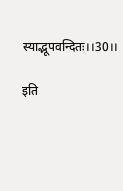स्याद्भूपवन्दितः।।30।।

इति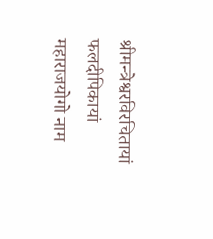श्रीमन्त्रेश्वरविरचितायां फलदीपिकायां महाराजयोगो नाम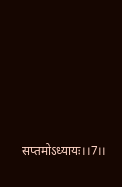सप्तमोऽध्यायः।।7।।